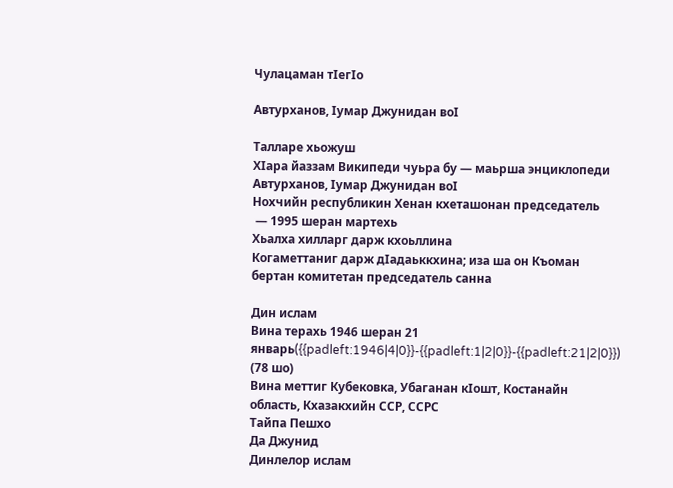Чулацаман тӀегӀо

Автурханов, Ӏумар Джунидан воӀ

Талларе хьожуш
ХӀара йаззам Википеди чуьра бу — маьрша энциклопеди
Автурханов, Ӏумар Джунидан воӀ
Нохчийн республикин Хенан кхеташонан председатель
 — 1995 шеран мартехь
Хьалха хилларг дарж кхоьллина
Когаметтаниг дарж дӀадаьккхина; иза ша он Къоман бертан комитетан председатель санна

Дин ислам
Вина терахь 1946 шеран 21 январь({{padleft:1946|4|0}}-{{padleft:1|2|0}}-{{padleft:21|2|0}}) (78 шо)
Вина меттиг Кубековка, Убаганан кӀошт, Костанайн область, Кхазакхийн ССР, ССРС
Тайпа Пешхо
Да Джунид
Динлелор ислам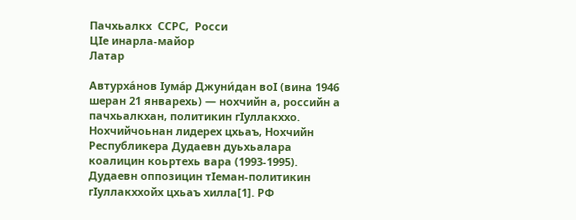Пачхьалкх  ССРС,  Росси
ЦӀе инарла-майор
Латар

Автурха́нов Ӏума́р Джуни́дан воӀ (вина 1946 шеран 21 январехь) — нохчийн а, российн а пачхьалкхан, политикин гӀуллакххо. Нохчийчоьнан лидерех цхьаъ, Нохчийн Республикера Дудаевн дуьхьалара коалицин коьртехь вара (1993-1995). Дудаевн оппозицин тӀеман-политикин гӀуллакххойх цхьаъ хилла[1]. РФ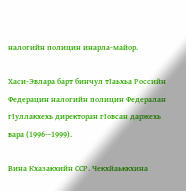налогийн полицин инарла-майор.

Хаси-Эвлара барт бинчул тӀаьхьа Российн Федерацин налогийн полицин Федералан гӀуллакхехь директоран гӀовсан даржехь вара (1996—1999).

Вина Кхазакхийн ССР. Чекхйаьккхина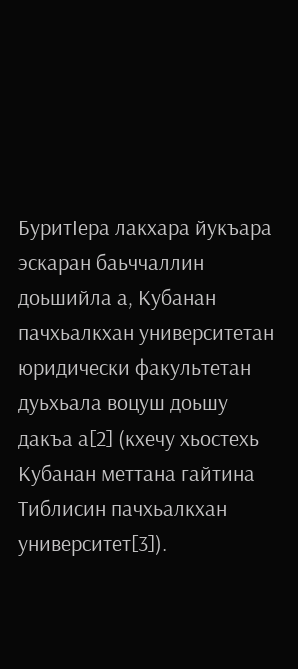БуритӀера лакхара йукъара эскаран баьччаллин доьшийла а, Кубанан пачхьалкхан университетан юридически факультетан дуьхьала воцуш доьшу дакъа а[2] (кхечу хьостехь Кубанан меттана гайтина Тиблисин пачхьалкхан университет[3]).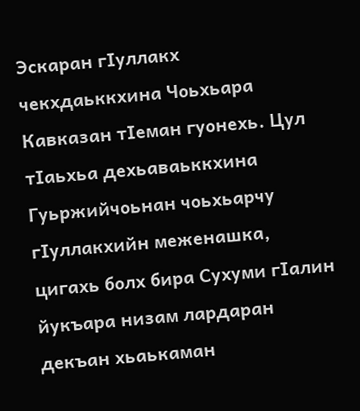Эскаран гӀуллакх чекхдаьккхина Чоьхьара Кавказан тӀеман гуонехь. Цул тӀаьхьа дехьаваьккхина Гуьржийчоьнан чоьхьарчу гӀуллакхийн меженашка, цигахь болх бира Сухуми гӀалин йукъара низам лардаран декъан хьаькаман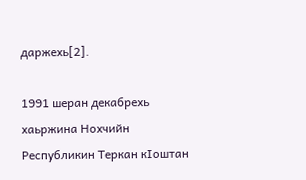даржехь[2].

1991 шеран декабрехь хаьржина Нохчийн Республикин Теркан кӀоштан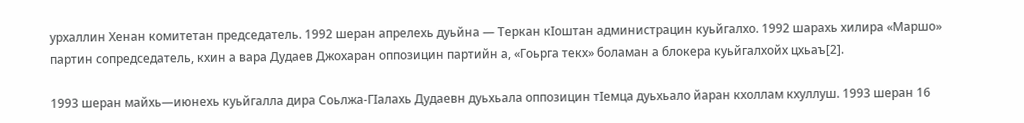урхаллин Хенан комитетан председатель. 1992 шеран апрелехь дуьйна — Теркан кӀоштан администрацин куьйгалхо. 1992 шарахь хилира «Маршо» партин сопредседатель, кхин а вара Дудаев Джохаран оппозицин партийн а, «Гоьрга текх» боламан а блокера куьйгалхойх цхьаъ[2].

1993 шеран майхь—июнехь куьйгалла дира Соьлжа-ГӀалахь Дудаевн дуьхьала оппозицин тӀемца дуьхьало йаран кхоллам кхуллуш. 1993 шеран 16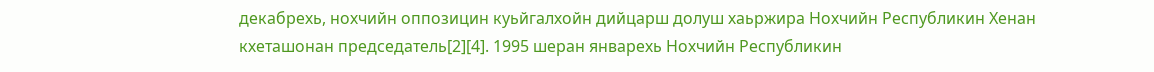декабрехь, нохчийн оппозицин куьйгалхойн дийцарш долуш хаьржира Нохчийн Республикин Хенан кхеташонан председатель[2][4]. 1995 шеран январехь Нохчийн Республикин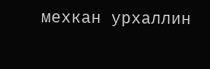мехкан урхаллин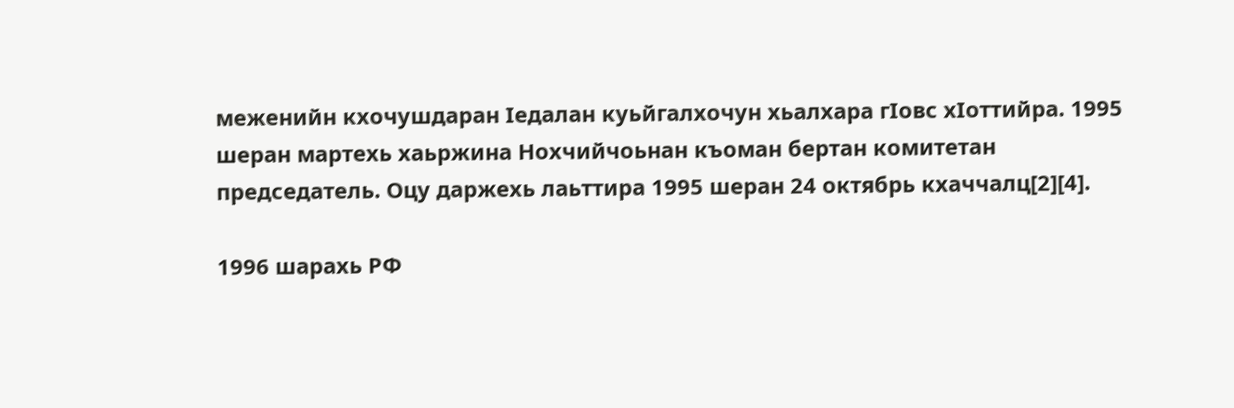меженийн кхочушдаран Ӏедалан куьйгалхочун хьалхара гӀовс хӀоттийра. 1995 шеран мартехь хаьржина Нохчийчоьнан къоман бертан комитетан председатель. Оцу даржехь лаьттира 1995 шеран 24 октябрь кхаччалц[2][4].

1996 шарахь РФ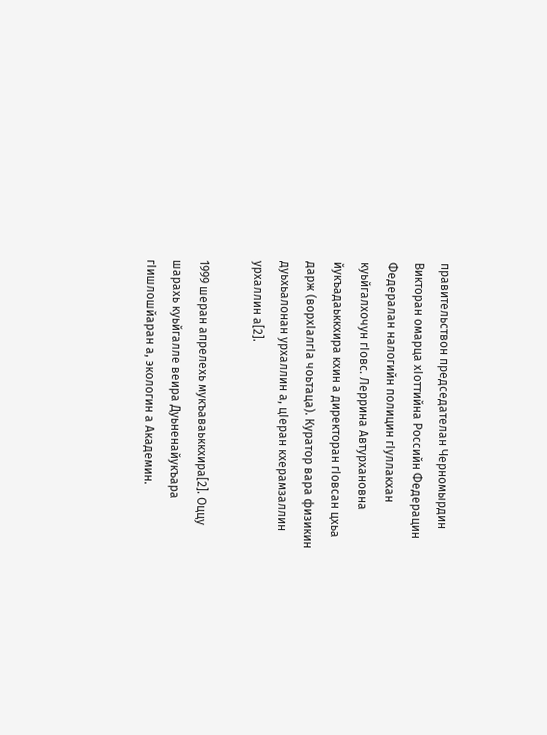правительствон председателан Черномырдин Викторан омарца хӀоттийна Российн Федерацин Федералан налогийн полицин гӀуллакхан куьйгалхочун гӀовс. Леррина Автурхановна йукъадаьккхира кхин а директоран гӀовсан цхьа дарж (ворхӀалгӀа чоьтаца). Куратор вара физикин дуьхьалонан урхаллин а, цӀеран кхерамзаллин урхаллин а[2].

1999 шеран апрелехь мукъаваьккхира[2]. Оццу шарахь куьйгалле веира Дуьненайукъара гӀишлошйаран а, экологин а Академин.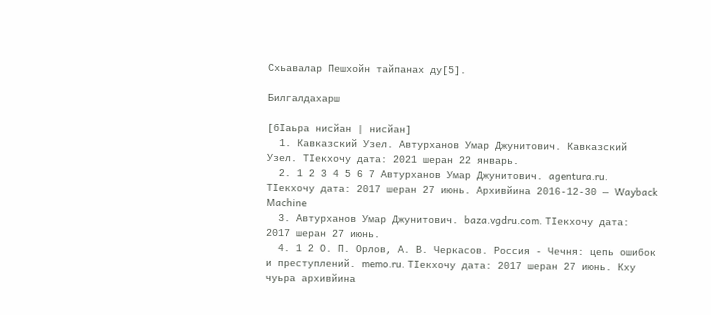Схьавалар Пешхойн тайпанах ду[5].

Билгалдахарш

[бӀаьра нисйан | нисйан]
  1. Кавказский Узел. Автурханов Умар Джунитович. Кавказский Узел. ТӀекхочу дата: 2021 шеран 22 январь.
  2. 1 2 3 4 5 6 7 Автурханов Умар Джунитович. agentura.ru. ТӀекхочу дата: 2017 шеран 27 июнь. Архивйина 2016-12-30 — Wayback Machine
  3. Автурханов Умар Джунитович. baza.vgdru.com. ТӀекхочу дата: 2017 шеран 27 июнь.
  4. 1 2 О. П. Орлов, А. В. Черкасов. Россия - Чечня: цепь ошибок и преступлений. memo.ru. ТӀекхочу дата: 2017 шеран 27 июнь. Кху чуьра архивйина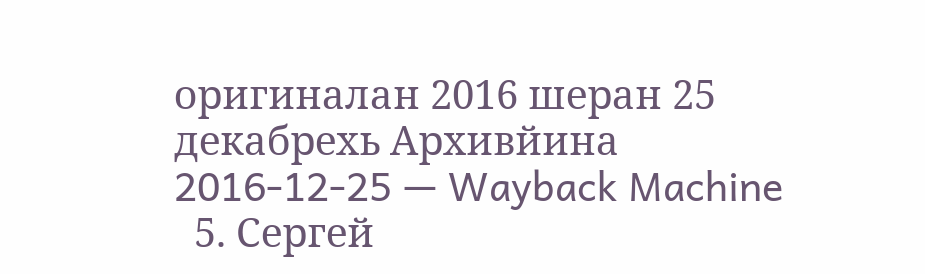оригиналан 2016 шеран 25 декабрехь Архивйина 2016-12-25 — Wayback Machine
  5. Сергей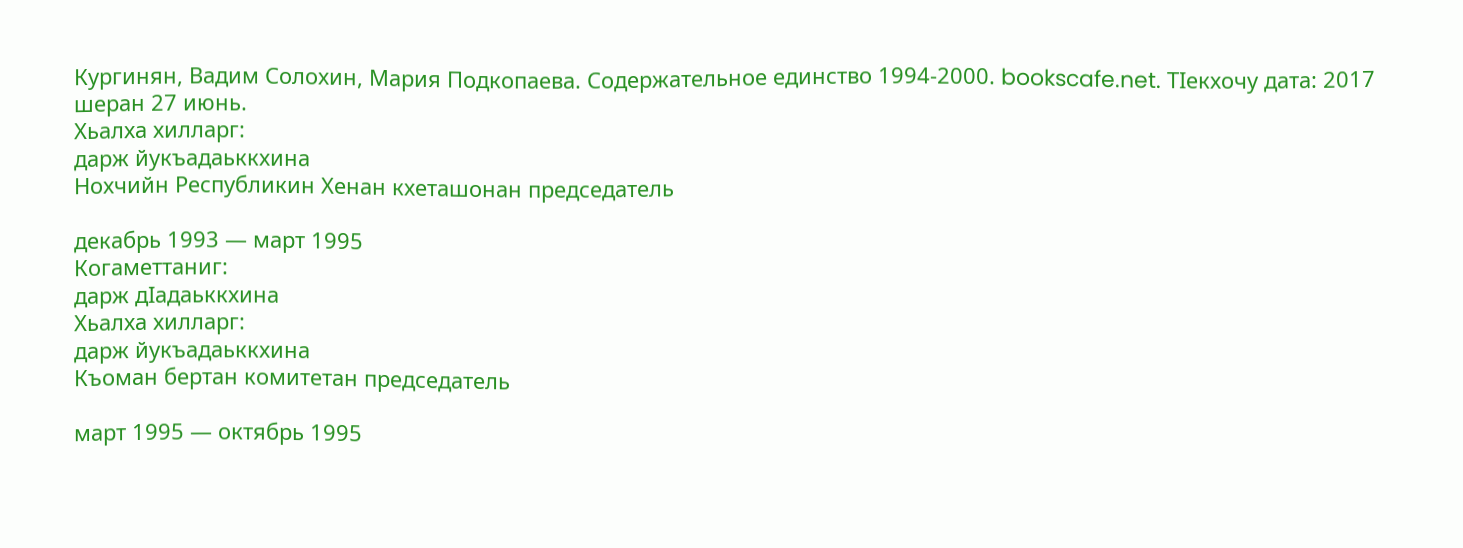Кургинян, Вадим Солохин, Мария Подкопаева. Содержательное единство 1994-2000. bookscafe.net. ТӀекхочу дата: 2017 шеран 27 июнь.
Хьалха хилларг:
дарж йукъадаьккхина
Нохчийн Республикин Хенан кхеташонан председатель

декабрь 1993 — март 1995
Когаметтаниг:
дарж дӀадаьккхина
Хьалха хилларг:
дарж йукъадаьккхина
Къоман бертан комитетан председатель

март 1995 — октябрь 1995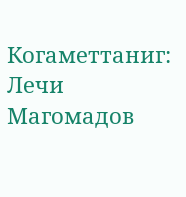Когаметтаниг:
Лечи Магомадов